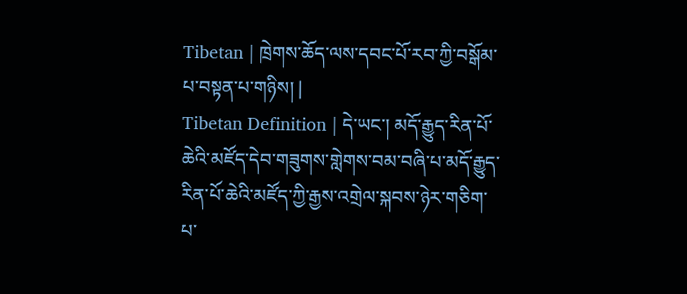Tibetan | ཁྲེགས་ཆོད་ལས་དབང་པོ་རབ་ཀྱི་བསྒོམ་པ་བསྟན་པ་གཉིས། |
Tibetan Definition | དེ་ཡང་། མདོ་རྒྱུད་རིན་པོ་ཆེའི་མཛོད་དེབ་གཟུགས་གླེགས་བམ་བཞི་པ་མདོ་རྒྱུད་རིན་པོ་ཆེའི་མཛོད་ཀྱི་རྒྱས་འགྲེལ་སྐབས་ཉེར་གཅིག་པ་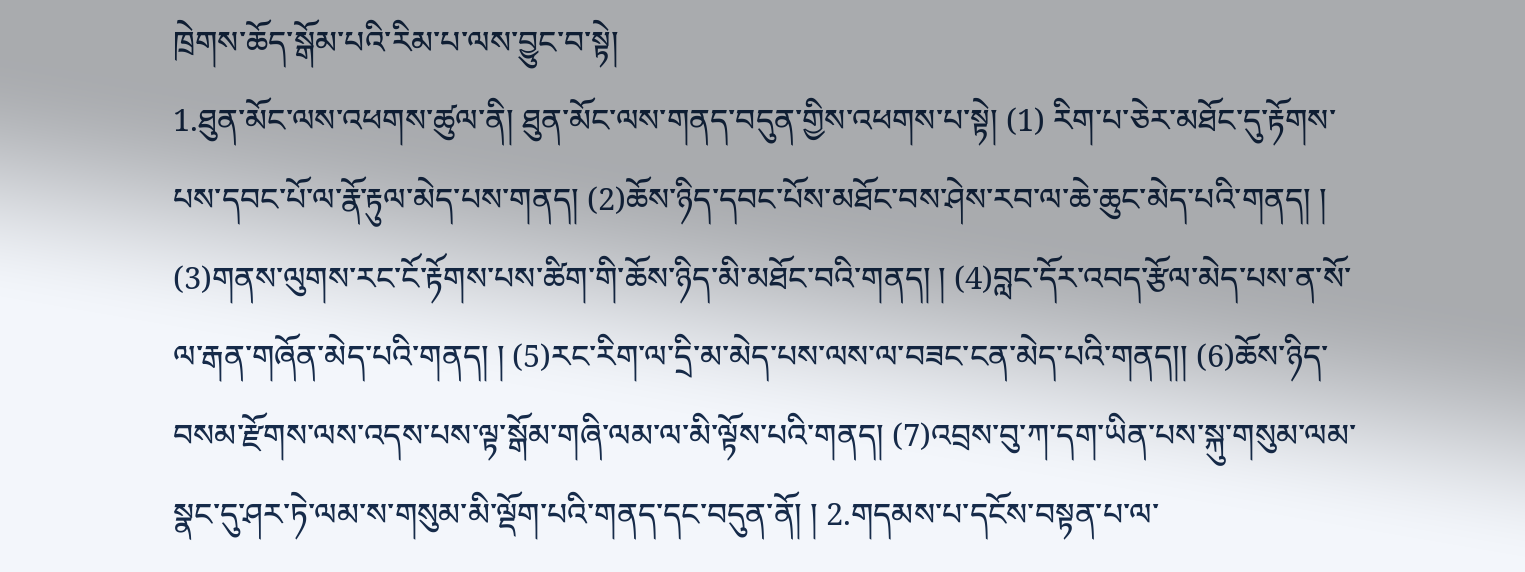ཁྲེགས་ཆོད་སྒོམ་པའི་རིམ་པ་ལས་བྱུང་བ་སྟེ།
1.ཐུན་མོང་ལས་འཕགས་ཚུལ་ནི། ཐུན་མོང་ལས་གནད་བདུན་གྱིས་འཕགས་པ་སྟེ། (1) རིག་པ་ཅེར་མཐོང་དུ་རྟོགས་པས་དབང་པོ་ལ་རྣོ་རྟུལ་མེད་པས་གནད། (2)ཆོས་ཉིད་དབང་པོས་མཐོང་བས་ཤེས་རབ་ལ་ཆེ་ཆུང་མེད་པའི་གནད། ། (3)གནས་ལུགས་རང་ངོ་རྟོགས་པས་ཚིག་གི་ཆོས་ཉིད་མི་མཐོང་བའི་གནད། ། (4)བླང་དོར་འབད་རྩོལ་མེད་པས་ན་སོ་ལ་རྒན་གཞོན་མེད་པའི་གནད། ། (5)རང་རིག་ལ་དྲི་མ་མེད་པས་ལས་ལ་བཟང་ངན་མེད་པའི་གནད།། (6)ཆོས་ཉིད་བསམ་རྫོགས་ལས་འདས་པས་ལྟ་སྒོམ་གཞི་ལམ་ལ་མི་ལྟོས་པའི་གནད། (7)འབྲས་བུ་ཀ་དག་ཡིན་པས་སྐུ་གསུམ་ལམ་སྣང་དུ་ཤར་ཏེ་ལམ་ས་གསུམ་མི་ལྡོག་པའི་གནད་དང་བདུན་ནོ། ། 2.གདམས་པ་དངོས་བསྟན་པ་ལ་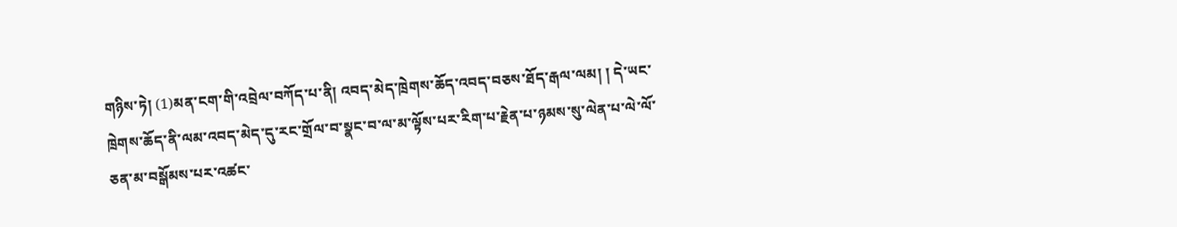གཉིས་ཏེ། (1)མན་ངག་གི་འབྲེལ་བཀོད་པ་ནི། འབད་མེད་ཁྲེགས་ཆོད་འབད་བཅས་ཐོད་རྒལ་ལམ། ། དེ་ཡང་ཁྲེགས་ཆོད་ནི་ལམ་འབད་མེད་དུ་རང་གྲོལ་བ་སྣང་བ་ལ་མ་ལྟོས་པར་རིག་པ་རྗེན་པ་ཉམས་སུ་ལེན་པ་ལེ་ལོ་ཅན་མ་བསྒོམས་པར་འཚང་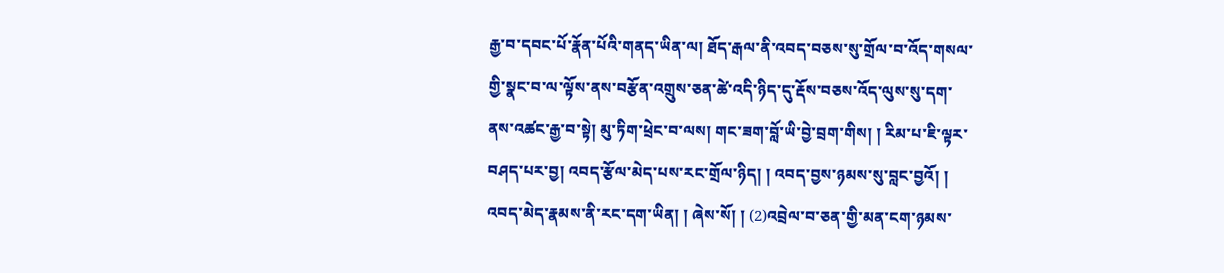རྒྱ་བ་དབང་པོ་རྣོན་པོའི་གནད་ཡིན་ལ། ཐོད་རྒལ་ནི་འབད་བཅས་སུ་གྲོལ་བ་འོད་གསལ་གྱི་སྣང་བ་ལ་ལྟོས་ནས་བརྩོན་འགྲུས་ཅན་ཚེ་འདི་ཉིད་དུ་རྡོས་བཅས་འོད་ལུས་སུ་དག་ནས་འཚང་རྒྱ་བ་སྟེ། མུ་ཏིག་ཕྲེང་བ་ལས། གང་ཟག་བློ་ཡི་བྱེ་བྲག་གིས། ། རིམ་པ་ཇི་ལྟར་བཤད་པར་བྱ། འབད་རྩོལ་མེད་པས་རང་གྲོལ་ཉིད། ། འབད་བྱས་ཉམས་སུ་བླང་བྱའོ། ། འབད་མེད་རྣམས་ནི་རང་དག་ཡིན། ། ཞེས་སོ། ། (2)འབྲེལ་བ་ཅན་གྱི་མན་ངག་ཉམས་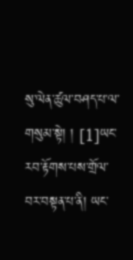སུ་ལེན་ཚུལ་བཤད་པ་ལ་གསུམ་སྟེ། ། [1]ཡང་རབ་རྟོགས་པས་གྲོལ་བར་བསྟན་པ་ནི། ཡང་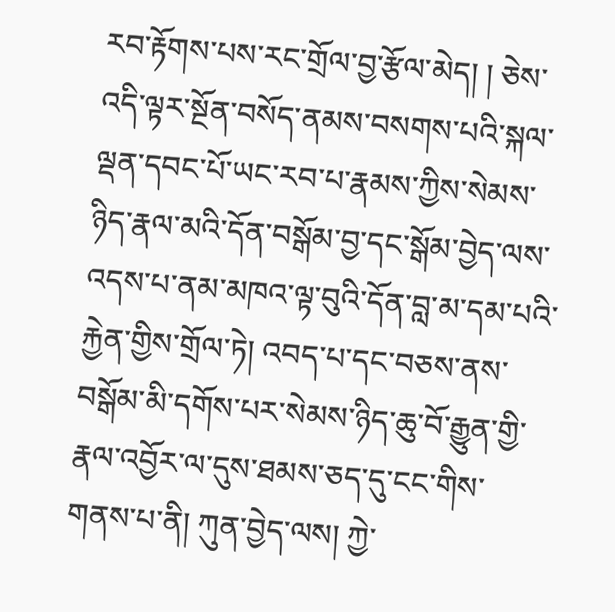རབ་རྟོགས་པས་རང་གྲོལ་བྱ་རྩོལ་མེད། ། ཅེས་འདི་ལྟར་སྔོན་བསོད་ནམས་བསགས་པའི་སྐལ་ལྡན་དབང་པོ་ཡང་རབ་པ་རྣམས་ཀྱིས་སེམས་ཉིད་རྣལ་མའི་དོན་བསྒོམ་བྱ་དང་སྒོམ་བྱེད་ལས་འདས་པ་ནམ་མཁའ་ལྟ་བུའི་དོན་བླ་མ་དམ་པའི་རྐྱེན་གྱིས་གྲོལ་ཏེ། འབད་པ་དང་བཅས་ནས་བསྒོམ་མི་དགོས་པར་སེམས་ཉིད་ཆུ་བོ་རྒྱུན་གྱི་རྣལ་འབྱོར་ལ་དུས་ཐམས་ཅད་དུ་ངང་གིས་གནས་པ་ནི། ཀུན་བྱེད་ལས། ཀྱེ་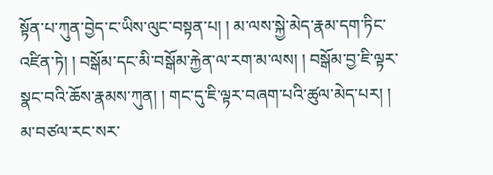སྟོན་པ་ཀུན་བྱེད་ང་ཡིས་ལུང་བསྟན་པ། ། མ་ལས་སྐྱེ་མེད་རྣམ་དག་ཏིང་འཛིན་ཏེ། ། བསྒོམ་དང་མི་བསྒོམ་རྐྱེན་ལ་རག་མ་ལས། ། བསྒོམ་བྱ་ཇི་ལྟར་སྣང་བའི་ཆོས་རྣམས་ཀུན། ། གང་དུ་ཇི་ལྟར་བཞག་པའི་ཚུལ་མེད་པར། ། མ་བཙལ་རང་སར་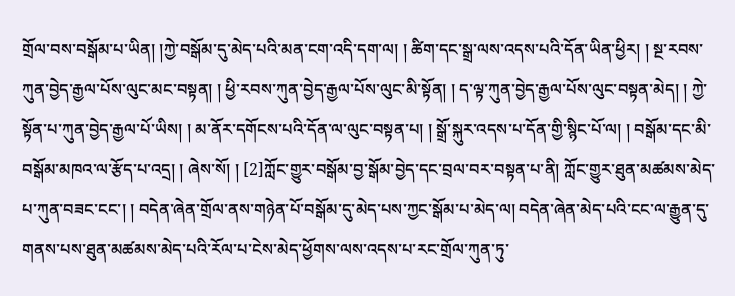གྲོལ་བས་བསྒོམ་པ་ཡིན། །ཀྱེ་བསྒོམ་དུ་མེད་པའི་མན་ངག་འདི་དག་ལ། ། ཚིག་དང་སྒྲ་ལས་འདས་པའི་དོན་ཡིན་ཕྱིར། ། སྔ་རབས་ཀུན་བྱེད་རྒྱལ་པོས་ལུང་མང་བསྟན། ། ཕྱི་རབས་ཀུན་བྱེད་རྒྱལ་པོས་ལུང་མི་སྟོན། ། ད་ལྟ་ཀུན་བྱེད་རྒྱལ་པོས་ལུང་བསྟན་མེད། ། ཀྱེ་སྟོན་པ་ཀུན་བྱེད་རྒྱལ་པོ་ཡིས། ། མ་ནོར་དགོངས་པའི་དོན་ལ་ལུང་བསྟན་པ། ། སྒྲོ་སྐུར་འདས་པ་དོན་གྱི་སྙིང་པོ་ལ། ། བསྒོམ་དང་མི་བསྒོམ་མཁའ་ལ་རྩོད་པ་འདྲ། ། ཞེས་སོ། ། [2]ཀློང་གྱུར་བསྒོམ་བྱ་སྒོམ་བྱེད་དང་བྲལ་བར་བསྟན་པ་ནི། ཀློང་གྱུར་ཐུན་མཚམས་མེད་པ་ཀུན་བཟང་ངང་། ། བདེན་ཞེན་གྲོལ་ནས་གཉེན་པོ་བསྒོམ་དུ་མེད་པས་ཀྱང་སྒོམ་པ་མེད་ལ། བདེན་ཞེན་མེད་པའི་ངང་ལ་རྒྱུན་དུ་གནས་པས་ཐུན་མཚམས་མེད་པའི་རོལ་པ་ངེས་མེད་ཕྱོགས་ལས་འདས་པ་རང་གྲོལ་ཀུན་ཏུ་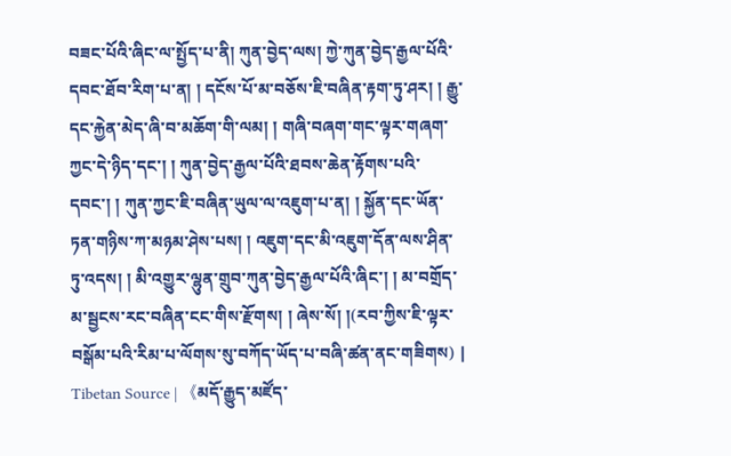བཟང་པོའི་ཞིང་ལ་སྤྱོད་པ་ནི། ཀུན་བྱེད་ལས། ཀྱེ་ཀུན་བྱེད་རྒྱལ་པོའི་དབང་ཐོབ་རིག་པ་ན། ། དངོས་པོ་མ་བཅོས་ཇི་བཞིན་རྟག་ཏུ་ཤར། ། རྒྱུ་དང་རྐྱེན་མེད་ཞི་བ་མཆོག་གི་ལམ། ། གཞི་བཞག་གང་ལྟར་གཞག་ཀྱང་དེ་ཉིད་དང་། ། ཀུན་བྱེད་རྒྱལ་པོའི་ཐབས་ཆེན་རྟོགས་པའི་དབང་། ། ཀུན་ཀྱང་ཇི་བཞིན་ཡུལ་ལ་འཇུག་པ་ན། ། སྐྱོན་དང་ཡོན་ཏན་གཉིས་ཀ་མཉམ་ཤེས་པས། ། འཇུག་དང་མི་འཇུག་དོན་ལས་ཤིན་ཏུ་འདས། ། མི་འགྱུར་ལྷུན་གྲུབ་ཀུན་བྱེད་རྒྱལ་པོའི་ཞིང་། ། མ་བགྲོད་མ་སྦྱངས་རང་བཞིན་ངང་གིས་རྫོགས། ། ཞེས་སོ། །(རབ་ཀྱིས་ཇི་ལྟར་བསྒོམ་པའི་རིམ་པ་ལོགས་སུ་བཀོད་ཡོད་པ་བཞི་ཚན་ནང་གཟིགས) |
Tibetan Source | 《མདོ་རྒྱུད་མཛོད་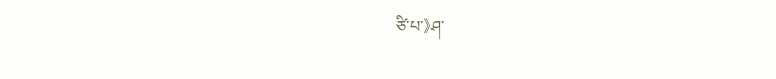ཙི་པ་》ཤ་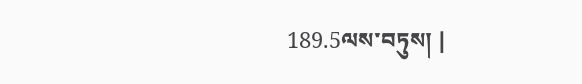189.5ལས་བཏུས། |